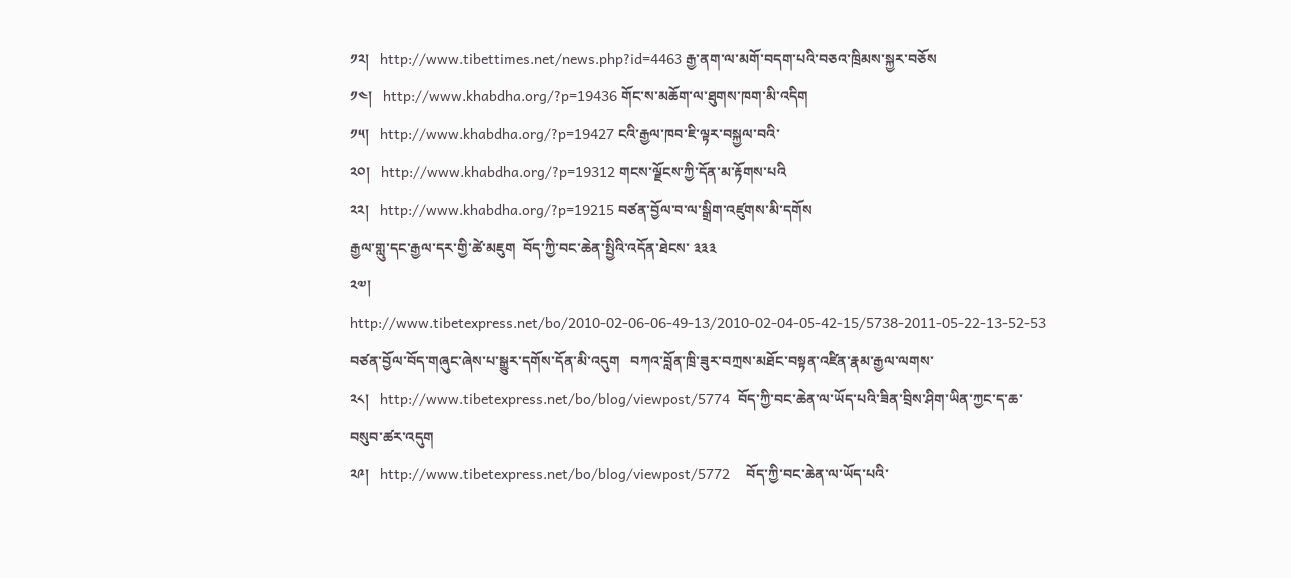༡༢།   http://www.tibettimes.net/news.php?id=4463 རྒྱ་ནག་ལ་མགོ་བདག་པའི་བཅའ་ཁྲིམས་སྐྱར་བཅོས
༡༤།   http://www.khabdha.org/?p=19436 གོང་ས་མཆོག་ལ་ཐུགས་ཁག་མི་འདིག
༡༥།   http://www.khabdha.org/?p=19427 ངའི་རྒྱལ་ཁབ་ཇི་ལྟར་བསྐྱལ་བའི་
༢༠།   http://www.khabdha.org/?p=19312 གངས་ལྗོངས་ཀྱི་དོན་མ་རྟོགས་པའི
༢༢།   http://www.khabdha.org/?p=19215 བཙན་བྱོལ་བ་ལ་སྒྲིག་འཛུགས་མི་དགོས
རྒྱལ་གླུ་དང་རྒྱལ་དར་གྱི་ཚེ་མཇུག  བོད་ཀྱི་བང་ཆེན་སྤྱིའི་འདོན་ཐེངས་ ༣༣༣
༢༧།   http://www.tibetexpress.net/bo/2010-02-06-06-49-13/2010-02-04-05-42-15/5738-2011-05-22-13-52-53 བཙན་བྱོལ་བོད་གཞུང་ཞེས་པ་སྒྱུར་དགོས་དོན་མི་འདུག   བཀའ་བློན་ཁྲི་ཟུར་བཀྲས་མཐོང་བསྟན་འཛིན་རྣམ་རྒྱལ་ལགས་
༢༨།   http://www.tibetexpress.net/bo/blog/viewpost/5774  བོད་ཀྱི་བང་ཆེན་ལ་ཡོད་པའི་ཟིན་བྲིས་ཤིག་ཡིན་ཀྱང་ད་ཆ་བསུབ་ཚར་འདུག
༢༩།   http://www.tibetexpress.net/bo/blog/viewpost/5772    བོད་ཀྱི་བང་ཆེན་ལ་ཡོད་པའི་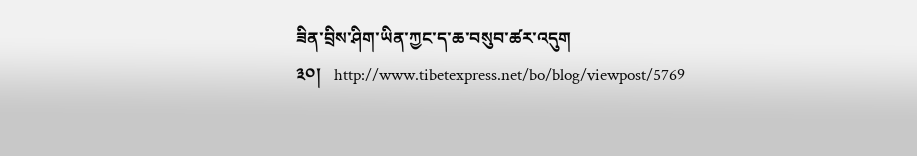ཟིན་བྲིས་ཤིག་ཡིན་ཀྱང་ད་ཆ་བསུབ་ཚར་འདུག
༣༠།   http://www.tibetexpress.net/bo/blog/viewpost/5769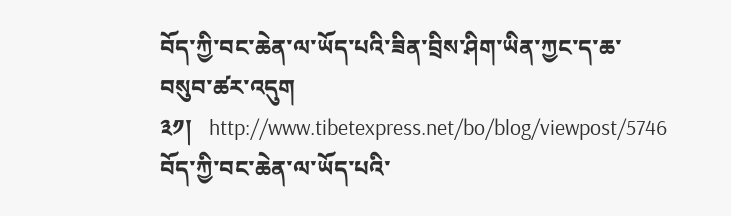བོད་ཀྱི་བང་ཆེན་ལ་ཡོད་པའི་ཟིན་བྲིས་ཤིག་ཡིན་ཀྱང་ད་ཆ་བསུབ་ཚར་འདུག
༣༡།   http://www.tibetexpress.net/bo/blog/viewpost/5746   བོད་ཀྱི་བང་ཆེན་ལ་ཡོད་པའི་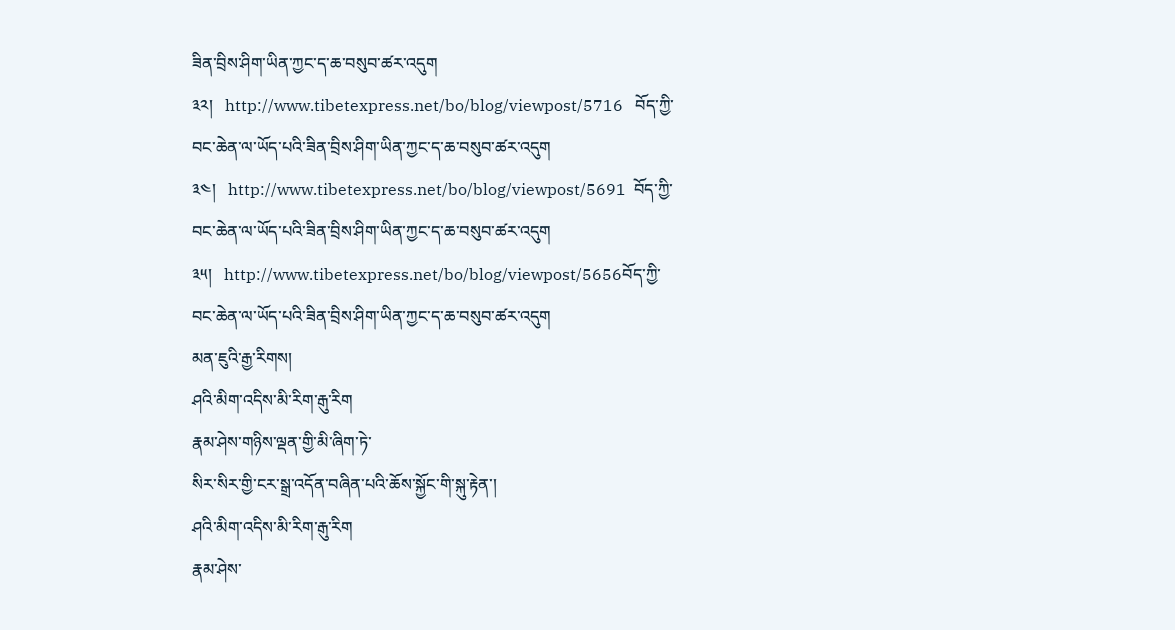ཟིན་བྲིས་ཤིག་ཡིན་ཀྱང་ད་ཆ་བསུབ་ཚར་འདུག
༣༢།   http://www.tibetexpress.net/bo/blog/viewpost/5716   བོད་ཀྱི་བང་ཆེན་ལ་ཡོད་པའི་ཟིན་བྲིས་ཤིག་ཡིན་ཀྱང་ད་ཆ་བསུབ་ཚར་འདུག
༣༤།   http://www.tibetexpress.net/bo/blog/viewpost/5691  བོད་ཀྱི་བང་ཆེན་ལ་ཡོད་པའི་ཟིན་བྲིས་ཤིག་ཡིན་ཀྱང་ད་ཆ་བསུབ་ཚར་འདུག
༣༥།   http://www.tibetexpress.net/bo/blog/viewpost/5656བོད་ཀྱི་བང་ཆེན་ལ་ཡོད་པའི་ཟིན་བྲིས་ཤིག་ཡིན་ཀྱང་ད་ཆ་བསུབ་ཚར་འདུག
མན་ཇུའི་རྒྱ་རིགས།
ཤའི་མིག་འདིས་མི་རིག་རྒུ་རིག
རྣམ་ཤེས་གཉིས་ལྡན་གྱི་མི་ཞིག་ཏེ་
སིར་སིར་གྱི་ངར་སྒྲ་འདོན་བཞིན་པའི་ཆོས་སྐྱོང་གི་སྐུ་རྟེན་།
ཤའི་མིག་འདིས་མི་རིག་རྒུ་རིག
རྣམ་ཤེས་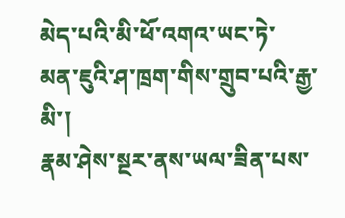མེད་པའི་མི་ཕོ་འགའ་ཡང་ཏེ་
མན་ཇུའི་ཤ་ཁྲག་གིས་གྲུབ་པའི་རྒྱ་མི་།
རྣམ་ཤེས་སྔར་ནས་ཡལ་ཟིན་པས་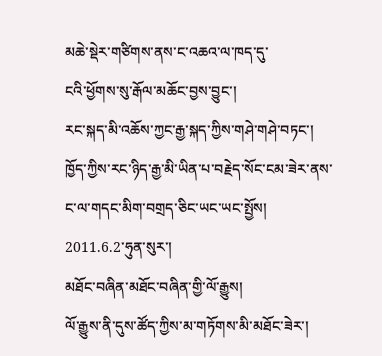མཆེ་སྡེར་གཙིགས་ནས་ང་འཆའ་ལ་ཁད་དུ་
ངའི་ཕྱོགས་སུ་རྒོལ་མཆོང་བྱས་བྱུང་།
རང་སྐད་མི་འཆོས་ཀྱང་རྒྱ་སྐད་ཀྱིས་གཤེ་གཤེ་བཏང་།
ཁྱོད་ཀྱིས་རང་ཉིད་རྒྱ་མི་ཡིན་པ་བརྗེད་སོང་ངམ་ཟེར་ནས་
ང་ལ་གདང་མིག་བགྲད་ཅིང་ཡང་ཡང་སྤྱོས།
2011.6.2་ཧུན་སུར་།
མཐོང་བཞིན་མཐོང་བཞིན་གྱི་ལོ་རྒྱུས།
ལོ་རྒྱུས་ནི་དུས་ཚོད་ཀྱིས་མ་གཏོགས་མི་མཐོང་ཟེར་།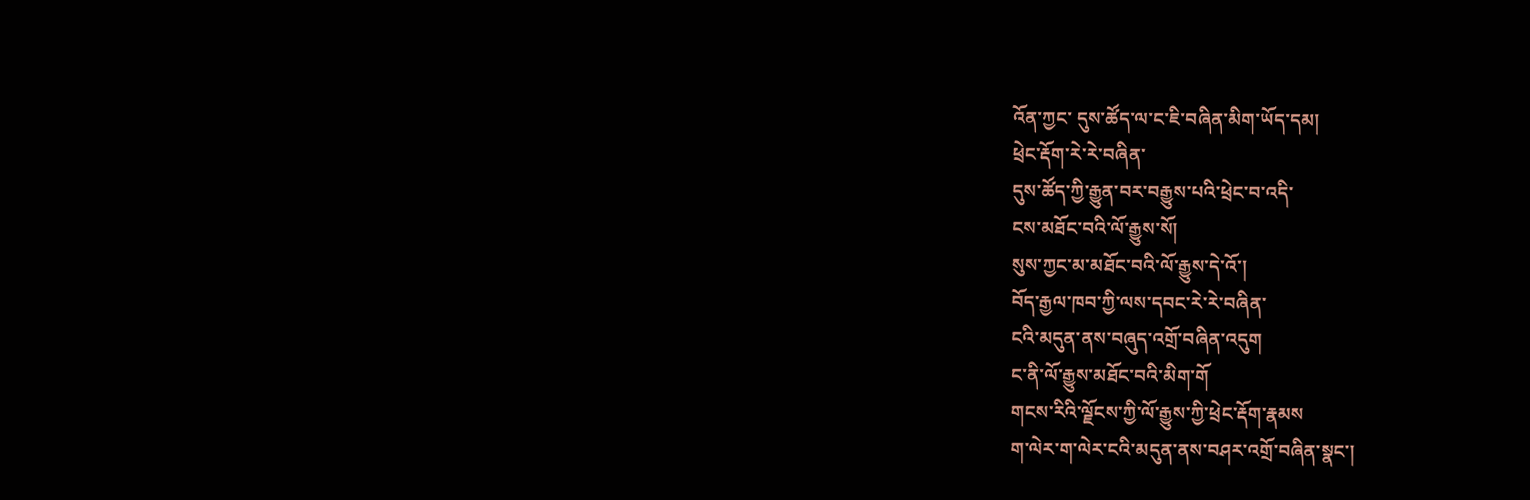འོན་ཀྱང་ དུས་ཚོད་ལ་ང་ཇི་བཞིན་མིག་ཡོད་དམ།
ཕྲེང་རྡོག་རེ་རེ་བཞིན་
དུས་ཚོད་ཀྱི་རྒྱུན་བར་བརྒྱུས་པའི་ཕྲེང་བ་འདི་
ངས་མཐོང་བའི་ལོ་རྒྱུས་སོ།
སུས་ཀྱང་མ་མཐོང་བའི་ལོ་རྒྱུས་དེ་འོ་།
བོད་རྒྱལ་ཁབ་ཀྱི་ལས་དབང་རེ་རེ་བཞིན་
ངའི་མདུན་ནས་བཞུད་འགྲོ་བཞིན་འདུག
ང་ནི་ལོ་རྒྱུས་མཐོང་བའི་མིག་གོ
གངས་རིའི་ལྗོངས་ཀྱི་ལོ་རྒྱུས་ཀྱི་ཕྲེང་རྡོག་རྣམས
ག་ལེར་ག་ལེར་ངའི་མདུན་ནས་བཤར་འགྲོ་བཞིན་སྣང་།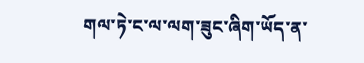གལ་ཏེ་ང་ལ་ལག་ཟུང་ཞིག་ཡོད་ན་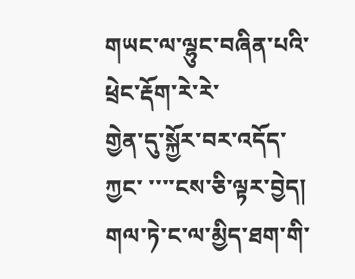གཡང་ལ་ལྷུང་བཞིན་པའི་ཕྲེང་རྡོག་རེ་རེ་
གྱེན་དུ་སྐྱོར་བར་འདོད་ཀྱང་ ་་་་ངས་ཅི་ལྟར་བྱེད།
གལ་ཏེ་ང་ལ་མྱིད་ཐག་གི་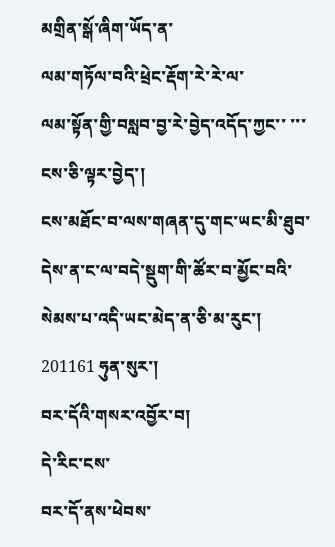མགྲིན་སྒོ་ཞིག་ཡོད་ན་
ལམ་གཏོལ་བའི་ཕྲེང་རྡོག་རེ་རེ་ལ་
ལམ་སྟོན་གྱི་བསླབ་བྱ་རེ་བྱེད་འདོད་ཀྱང་་ ་་་ ངས་ཅི་ལྟར་བྱེད་།
ངས་མཐོང་བ་ལས་གཞན་དུ་གང་ཡང་མི་ཐུབ་
དེས་ན་ང་ལ་བདེ་སྡུག་གི་ཚོར་བ་མྱོང་བའི་
སེམས་པ་འདི་ཡང་མེད་ན་ཅི་མ་རུང་།
201161 ཧུན་སུར་།
བར་དོའི་གསར་འབྱོར་བ།
དེ་རིང་ངས་
བར་དོ་ནས་ཕེབས་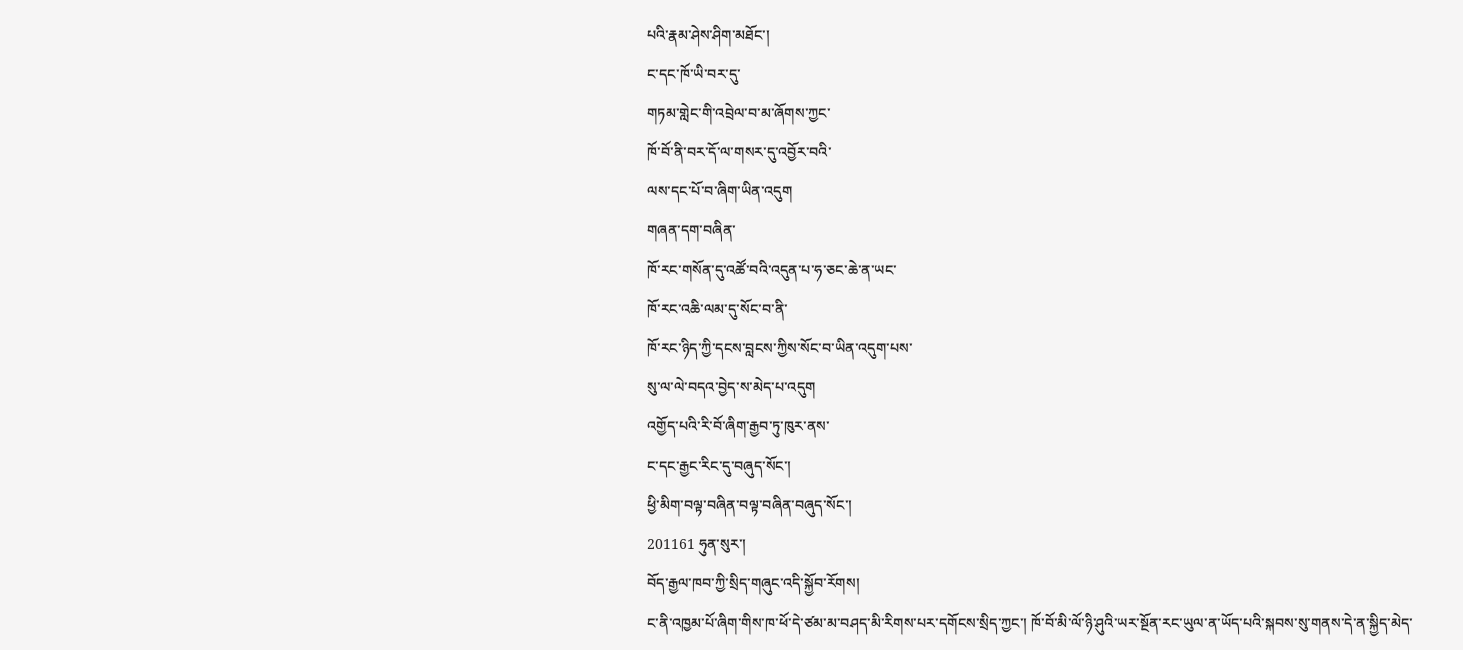པའི་རྣམ་ཤེས་ཤིག་མཐོང་།
ང་དང་ཁོ་ཡི་བར་དུ་
གཏམ་གླེང་གི་འབྲེལ་བ་མ་ཞོགས་ཀྱང་
ཁོ་བོ་ནི་བར་དོ་ལ་གསར་དུ་འབྱོར་བའི་
ལས་དང་པོ་བ་ཞིག་ཡིན་འདུག
གཞན་དག་བཞིན་
ཁོ་རང་གསོན་དུ་འཚོ་བའི་འདུན་པ་ཧ་ཅང་ཆེ་ན་ཡང་
ཁོ་རང་འཆི་ལམ་དུ་སོང་བ་ནི་
ཁོ་རང་ཉིད་ཀྱི་དངས་བླངས་ཀྱིས་སོང་བ་ཡིན་འདུག་པས་
སུ་ལ་ལེ་བདའ་བྱེད་ས་མེད་པ་འདུག
འགྱོད་པའི་རི་བོ་ཞིག་རྒྱབ་ཏུ་ཁུར་ནས་
ང་དང་རྒྱང་རིང་དུ་བཞུད་སོང་།
ཕྱི་མིག་བལྟ་བཞིན་བལྟ་བཞིན་བཞུད་སོང་།
201161 ཧུན་སུར་།
བོད་རྒྱལ་ཁབ་ཀྱི་སྲིད་གཞུང་འདི་སྐྱོབ་རོགས།
ང་ནི་འཁྱམ་པོ་ཞིག་གིས་ཁ་ཕོ་དེ་ཙམ་མ་བཤད་མི་རིགས་པར་དགོངས་སྲིད་ཀྱང་། ཁོ་བོ་མི་ལོ་ཉི་ཤུའི་ཡར་སྔོན་རང་ཡུལ་ན་ཡོད་པའི་སྐབས་སུ་གནས་དེ་ན་སྐྱིད་མེད་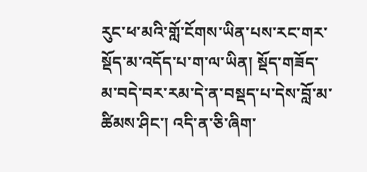རུང་ཕ་མའི་གློ་ངོགས་ཡིན་པས་རང་གར་སྡོད་མ་འདོད་པ་ག་ལ་ཡིན། སྡོད་གཟོད་མ་བདེ་བར་རམ་དེ་ན་བསྡད་པ་དེས་བློ་མ་ཚིམས་ཤིང་། འདི་ན་ཅི་ཞིག་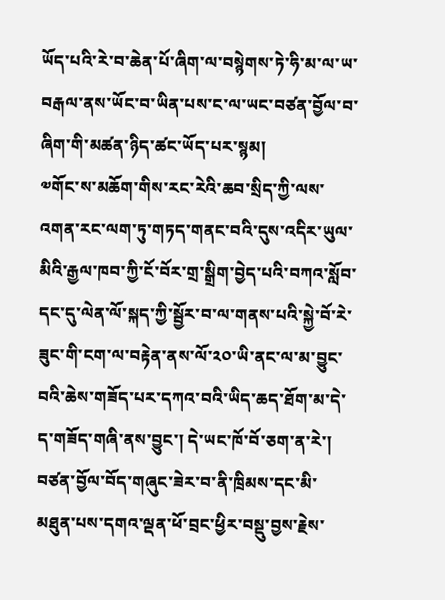ཡོད་པའི་རེ་བ་ཆེན་པོ་ཞིག་ལ་བསྙེགས་ཏེ་ཧི་མ་ལ་ཡ་བརྒལ་ནས་ཡོང་བ་ཡིན་པས་ང་ལ་ཡང་བཙན་བྱོལ་བ་ཞིག་གི་མཚན་ཉིད་ཚང་ཡོད་པར་སྙམ།
༧གོང་ས་མཆོག་གིས་རང་རེའི་ཆབ་སྲིད་ཀྱི་ལས་འགན་རང་ལག་ཏུ་གཏད་གནང་བའི་དུས་འདིར་ཡུལ་མིའི་རྒྱལ་ཁབ་ཀྱི་ངོ་བོར་གྲ་སྒྲིག་བྱེད་པའི་བཀའ་སློབ་དང་དུ་ལེན་ལོ་སྐད་ཀྱི་སྦྱོར་བ་ལ་གནས་པའི་སྐྱེ་བོ་རེ་ཟུང་གི་ངག་ལ་བརྟེན་ནས་ལོ་༢༠་ཡི་ནང་ལ་མ་བྱུང་བའི་ཆེས་གཟོད་པར་དཀའ་བའི་ཡིད་ཆད་ཐོག་མ་དེ་ད་གཟོད་གཞི་ནས་བྱུང་། དེ་ཡང་ཁོ་བོ་ཅག་ན་རེ་། བཙན་བྱོལ་བོད་གཞུང་ཟེར་བ་ནི་ཁྲིམས་དང་མི་མཐུན་པས་དགའ་ལྡན་ཕོ་བྲང་ཕྱིར་བསྡུ་བྱས་རྗེས་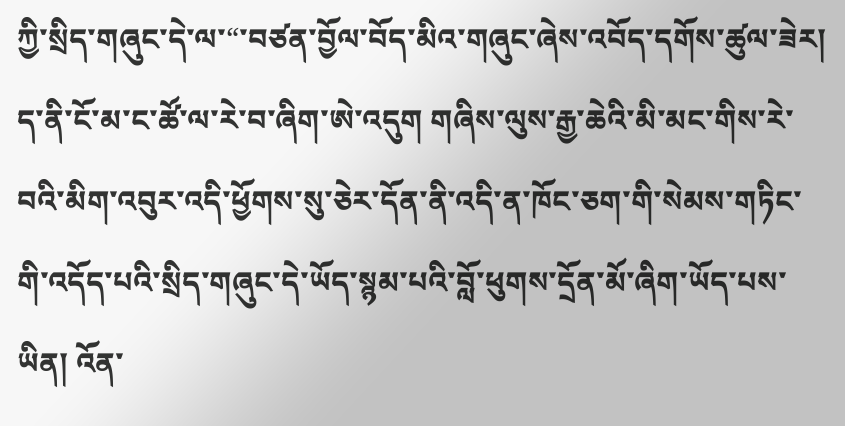ཀྱི་སྲིད་གཞུང་དེ་ལ་“་བཙན་བྱོལ་བོད་མིའ་གཞུང་ཞེས་འབོད་དགོས་ཚུལ་ཟེར། ད་ནི་ངོ་མ་ང་ཚོ་ལ་རེ་བ་ཞིག་ཨེ་འདུག གཞིས་ལུས་རྒྱ་ཆེའི་མི་མང་གིས་རེ་བའི་མིག་འབུར་འདི་ཕྱོགས་སུ་ཅེར་དོན་ནི་འདི་ན་ཁོང་ཅག་གི་སེམས་གཏིང་གི་འདོད་པའི་སྲིད་གཞུང་དེ་ཡོད་སྙམ་པའི་བློ་ཕུགས་དྲོན་མོ་ཞིག་ཡོད་པས་ཡིན། འོན་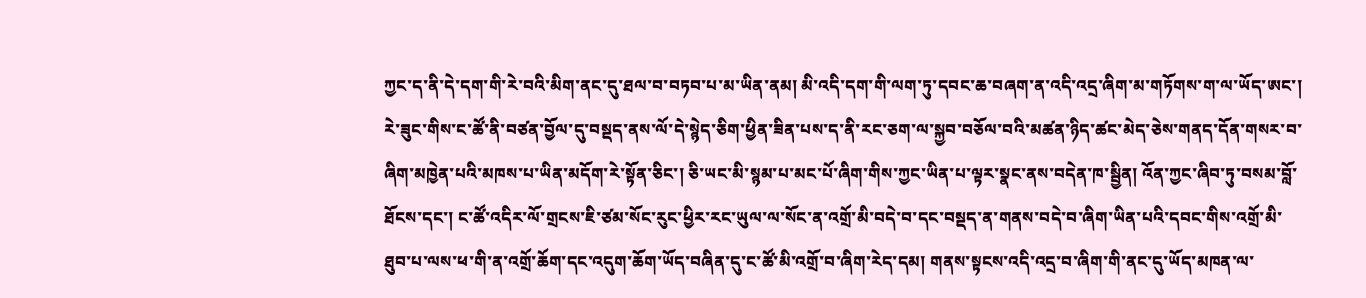ཀྱང་ད་ནི་དེ་དག་གི་རེ་བའི་མིག་ནང་དུ་ཐལ་བ་བཏབ་པ་མ་ཡིན་ནམ། མི་འདི་དག་གི་ལག་ཏུ་དབང་ཆ་བཞག་ན་འདི་འདྲ་ཞིག་མ་གཏོགས་ག་ལ་ཡོད་ཨང་།
རེ་ཟུང་གིས་ང་ཚོ་ནི་བཙན་བྱོལ་དུ་བསྡད་ནས་ལོ་དེ་སྙེད་ཅིག་ཕྱིན་ཟིན་པས་ད་ནི་རང་ཅག་ལ་སྐྱབ་བཅོལ་བའི་མཚན་ཉིད་ཚང་མེད་ཅེས་གནད་དོན་གསར་བ་ཞིག་མཁྱེན་པའི་མཁས་པ་ཡིན་མདོག་རེ་སྟོན་ཅིང་། ཅི་ཡང་མི་སྙམ་པ་མང་པོ་ཞིག་གིས་ཀྱང་ཡིན་པ་ལྟར་སྣང་ནས་བདེན་ཁ་སྦྱིན། འོན་ཀྱང་ཞིབ་ཏུ་བསམ་བློ་ཐོངས་དང་། ང་ཚོ་འདིར་ལོ་གྲངས་ཇི་ཙམ་སོང་རུང་ཕྱིར་རང་ཡུལ་ལ་སོང་ན་འགྲོ་མི་བདེ་བ་དང་བསྡད་ན་གནས་བདེ་བ་ཞིག་ཡིན་པའི་དབང་གིས་འགྲོ་མི་ཐུབ་པ་ལས་ཕ་གི་ན་འགྲོ་ཆོག་དང་འདུག་ཆོག་ཡོད་བཞིན་དུ་ང་ཚོ་མི་འགྲོ་བ་ཞིག་རེད་དམ། གནས་སྟངས་འདི་འདྲ་བ་ཞིག་གི་ནང་དུ་ཡོད་མཁན་ལ་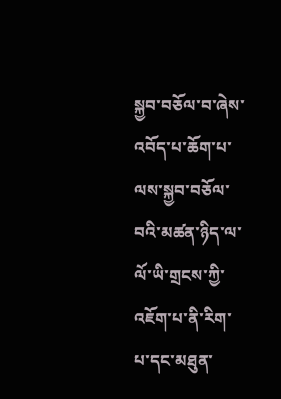སྐྱབ་བཅོལ་བ་ཞེས་འབོད་པ་ཆོག་པ་ལས་སྐྱབ་བཅོལ་བའི་མཚན་ཉིད་ལ་ལོ་ཡི་གྲངས་ཀྱི་འཇོག་པ་ནི་རིག་པ་དང་མཐུན་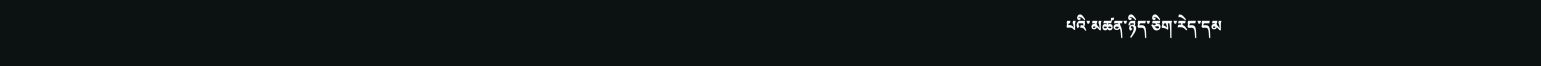པའི་མཚན་ཉིད་ཅིག་རེད་དམ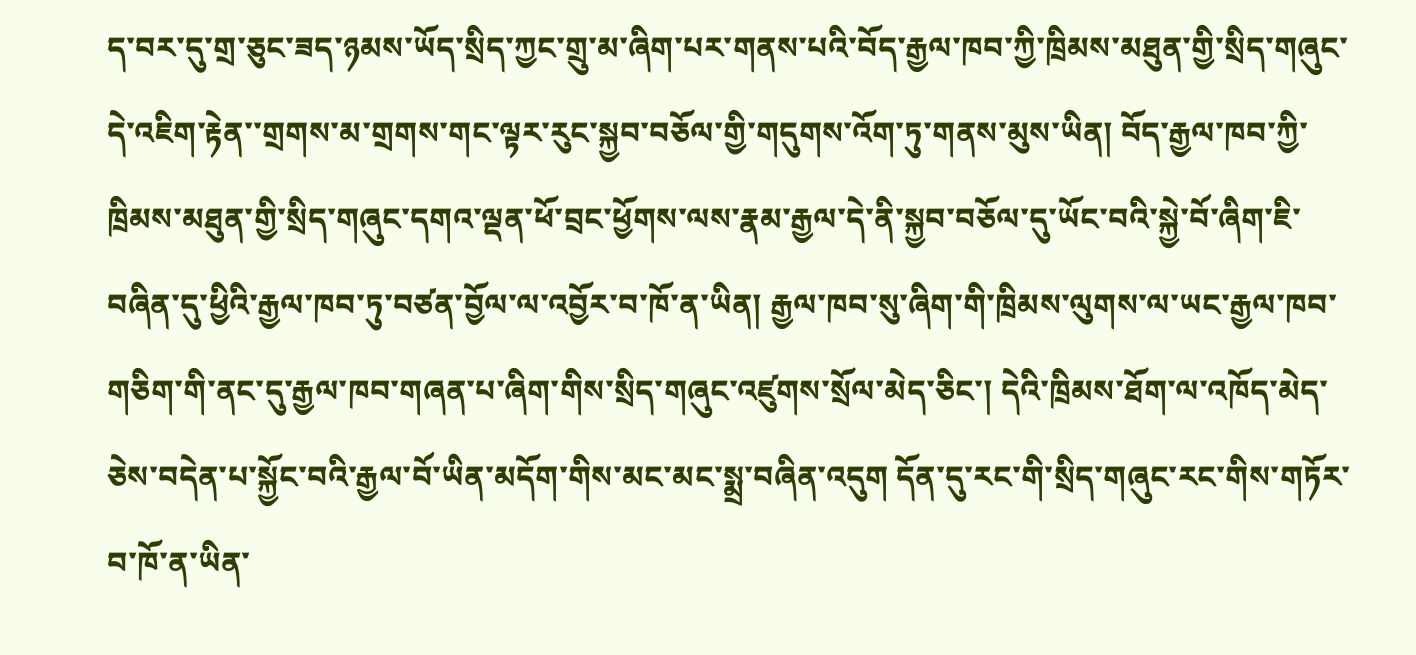ད་བར་དུ་གྲ་ཅུང་ཟད་ཉམས་ཡོད་སྲིད་ཀྱང་གྲུ་མ་ཞིག་པར་གནས་པའི་བོད་རྒྱལ་ཁབ་ཀྱི་ཁྲིམས་མཐུན་གྱི་སྲིད་གཞུང་དེ་འཇིག་རྟེན་་གྲགས་མ་གྲགས་གང་ལྟར་རུང་སྐྱབ་བཅོལ་གྱི་གདུགས་འོག་ཏུ་གནས་མུས་ཡིན། བོད་རྒྱལ་ཁབ་ཀྱི་ཁྲིམས་མཐུན་གྱི་སྲིད་གཞུང་དགའ་ལྡན་ཕོ་བྲང་ཕྱོགས་ལས་རྣམ་རྒྱལ་དེ་ནི་སྐྱབ་བཅོལ་དུ་ཡོང་བའི་སྐྱེ་བོ་ཞིག་ཇི་བཞིན་དུ་ཕྱིའི་རྒྱལ་ཁབ་ཏུ་བཙན་བྱོལ་ལ་འབྱོར་བ་ཁོ་ན་ཡིན། རྒྱལ་ཁབ་སུ་ཞིག་གི་ཁྲིམས་ལུགས་ལ་ཡང་རྒྱལ་ཁབ་གཅིག་གི་ནང་དུ་རྒྱལ་ཁབ་གཞན་པ་ཞིག་གིས་སྲིད་གཞུང་འཛུགས་སྲོལ་མེད་ཅིང་། དེའི་ཁྲིམས་ཐོག་ལ་འཁོད་མེད་ཅེས་བདེན་པ་སྐྱོང་བའི་རྒྱལ་བོ་ཡིན་མདོག་གིས་མང་མང་སྨྲ་བཞིན་འདུག དོན་དུ་རང་གི་སྲིད་གཞུང་རང་གིས་གཏོར་བ་ཁོ་ན་ཡིན་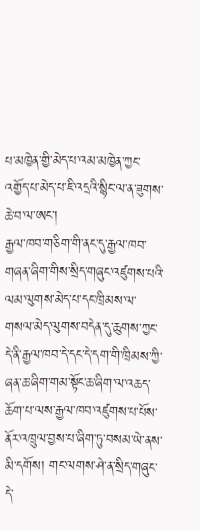པ་མཁྱེན་གྱི་མེད་པ་འམ་མཁྱེན་ཀྱང་འགྱོད་པ་མེད་པ་ཇི་འདྲའི་སྙིང་ལ་ན་ཟུགས་ཆེ་བ་ལ་ཨང་།
རྒྱལ་ཁབ་གཅིག་གི་ནང་དུ་རྒྱལ་ཁབ་གཞན་ཞིག་གིས་སྲིད་གཞུང་འཛུགས་པའི་ལམ་ལུགས་མེད་པ་དང་ཁྲིམས་ལ་གསལ་མེད་ལུགས་བདེན་དུ་ཆུགས་ཀྱང་དེ་ནི་རྒྱལ་ཁབ་དེ་དང་དེ་དག་གི་ཁྲིམས་ཀྱི་ཞན་ཆ་ཞིག་གམ་སྟོང་ཆ་ཞིག་ལ་འཆད་ཆོག་པ་ལས་རྒྱལ་ཁབ་འཛུགས་པ་པོས་ནོར་འཁྲུལ་བྱས་པ་ཞིག་ཏུ་བསམ་ཡེ་ནས་མི་དགོས། གང་ལགས་ཤེ་ན་སྲིད་གཞུང་དེ་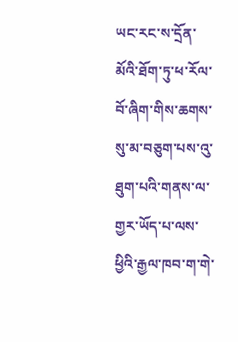ཡང་རང་ས་དྲོན་མོའི་ཐོག་ཏུ་ཕ་རོལ་བོ་ཞིག་གིས་ཆགས་སུ་མ་བཅུག་པས་འུ་ཐུག་པའི་གནས་ལ་གྱར་ཡོད་པ་ལས་ཕྱིའི་རྒྱལ་ཁབ་ག་གེ་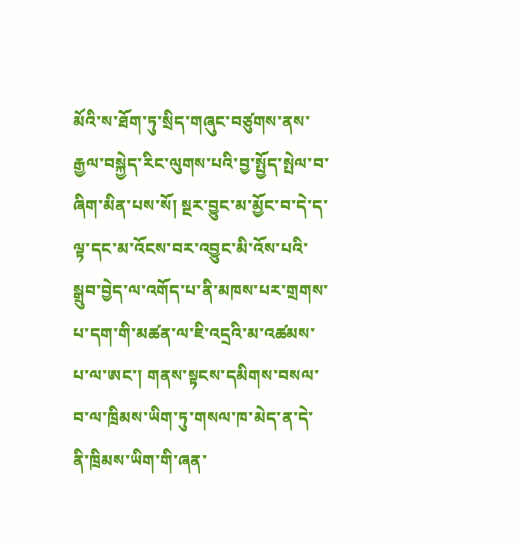མོའི་ས་ཐོག་ཏུ་སྲིད་གཞུང་བཙུགས་ནས་རྒྱལ་བསྐྱེད་རིང་ལུགས་པའི་བྱ་སྤྱོད་སྤེལ་བ་ཞིག་མིན་པས་སོ། སྔར་བྱུང་མ་མྱོང་བ་དེ་ད་ལྟ་དང་མ་འོངས་བར་འབྱུང་མི་འོས་པའི་སྒྲུབ་བྱེད་ལ་འགོད་པ་ནི་མཁས་པར་གྲགས་པ་དག་གི་མཚན་ལ་ཇི་འདྲའི་མ་འཚམས་པ་ལ་ཨང་། གནས་སྟངས་དམིགས་བསལ་བ་ལ་ཁྲིམས་ཡིག་ཏུ་གསལ་ཁ་མེད་ན་དེ་ནི་ཁྲིམས་ཡིག་གི་ཞན་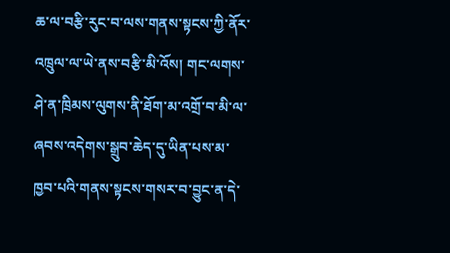ཆ་ལ་བརྩི་རུང་བ་ལས་གནས་སྟངས་ཀྱི་ནོར་འཁྲུལ་ལ་ཡེ་ནས་བརྩི་མི་འོས། གང་ལགས་ཤེ་ན་ཁྲིམས་ལུགས་ནི་ཐོག་མ་འགྲོ་བ་མི་ལ་ཞབས་འདེགས་སྒྲུབ་ཆེད་དུ་ཡིན་པས་མ་ཁྱབ་པའི་གནས་སྟངས་གསར་བ་བྱུང་ན་དེ་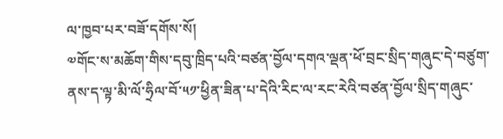ལ་ཁྱབ་པར་བཟོ་དགོས་སོ།
༧གོང་ས་མཆོག་གིས་དབུ་ཁྲིད་པའི་བཙན་བྱོལ་དགའ་ལྡན་ཕོ་བྲང་སྲིད་གཞུང་དེ་བཙུག་ནས་ད་ལྟ་མི་ལོ་ཧྲིལ་བོ་༥༡་ཕྱིན་ཟིན་པ་དེའི་རིང་ལ་རང་རེའི་བཙན་བྱོལ་སྲིད་གཞུང་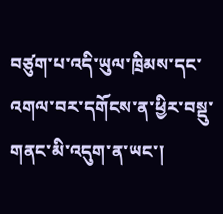བཙུག་པ་འདི་ཡུལ་ཁྲིམས་དང་འགལ་བར་དགོངས་ན་ཕྱིར་བསྡུ་གནང་མི་འདུག་ན་ཡང་།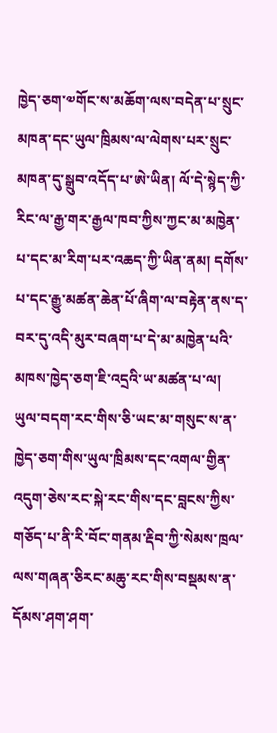ཁྱེད་ཅག་༧གོང་ས་མཆོག་ལས་བདེན་པ་སྲུང་མཁན་དང་ཡུལ་ཁྲིམས་ལ་ལེགས་པར་སྲུང་མཁན་དུ་སྒྲུབ་འདོད་པ་ཨེ་ཡིན། ལོ་དེ་སྙེད་ཀྱི་རིང་ལ་རྒྱ་གར་རྒྱལ་ཁབ་ཀྱིས་ཀྱང་མ་མཁྱེན་པ་དང་མ་རིག་པར་འཆད་ཀྱི་ཡིན་ནམ། དགོས་པ་དང་རྒྱུ་མཚན་ཆེན་པོ་ཞིག་ལ་བརྟེན་ནས་ད་བར་དུ་འདི་མུར་བཞག་པ་དེ་མ་མཁྱེན་པའི་མཁས་ཁྱེད་ཅག་ཇི་འདྲའི་ཡ་མཚན་པ་ལ། ཡུལ་བདག་རང་གིས་ཅི་ཡང་མ་གསུང་ས་ན་ཁྱེད་ཅག་གིས་ཡུལ་ཁྲིམས་དང་འགལ་གྱིན་འདུག་ཅེས་རང་སྐེ་རང་གིས་དང་བླངས་ཀྱིས་གཅོད་པ་ནི་རི་བོང་གནམ་རྡིབ་ཀྱི་སེམས་ཁྲལ་ལས་གཞན་ཅིརང་མཆུ་རང་གིས་བསྡམས་ན་དོམས་ཤག་ཤག་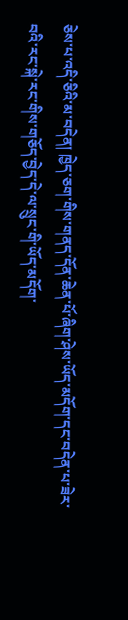ཅེས་པ་འདི་ཅིའི་མ་བདེན། ཁྱེད་ཅག་གིས་གནད་དོན་ཆེན་པོ་ཞིག་ཤེས་ཡོད་མདོག་དང་བདེན་པ་ཟེར་བའི་རང་སྐེ་རང་གིས་གཅོད་བྱེད་དེ་ལ་སྲུང་གི་ཡོད་མདོག་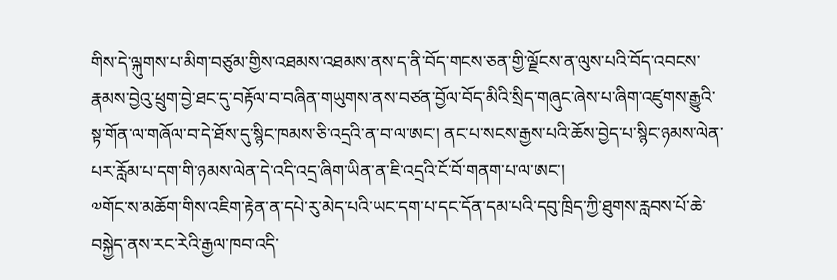གིས་དེ་ལྐུགས་པ་མིག་བཙུམ་གྱིས་འཐམས་འཐམས་ནས་ད་ནི་བོད་གངས་ཅན་གྱི་ལྗོངས་ན་ལུས་པའི་བོད་འབངས་རྣམས་བྱེའུ་ཕྲུག་བྱེ་ཐང་དུ་བརྟོལ་བ་བཞིན་གཡུགས་ནས་བཙན་བྱོལ་བོད་མིའི་སྲིད་གཞུང་ཞེས་པ་ཞིག་འཛུགས་རྒྱུའི་སྟ་གོན་ལ་གཞོལ་བ་དེ་ཐོས་དུ་སྙིང་ཁམས་ཅི་འདྲའི་ན་བ་ལ་ཨང་། ནང་པ་སངས་རྒྱས་པའི་ཆོས་བྱེད་པ་སྙིང་ཉམས་ལེན་པར་རློམ་པ་དག་གི་ཉམས་ལེན་དེ་འདི་འདྲ་ཞིག་ཡིན་ན་ཇི་འདྲའི་ངོ་བོ་གནག་པ་ལ་ཨང་།
༧གོང་ས་མཆོག་གིས་འཇིག་རྟེན་ན་དཔེ་རུ་མེད་པའི་ཡང་དག་པ་དང་དོན་དམ་པའི་དབུ་ཁྲིད་ཀྱི་ཐུགས་རླབས་པོ་ཆེ་བསྐྱེད་ནས་རང་རེའི་རྒྱལ་ཁབ་འདི་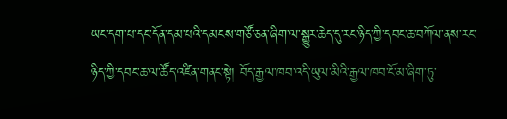ཡང་དག་པ་དང་དོན་དམ་པའི་དམངས་གཙོ་ཅན་ཞིག་ལ་སྒྱུར་ཆེད་དུ་རང་ཉིད་ཀྱི་དབང་ཆ་བཀོལ་ནས་རང་ཉིད་ཀྱི་དབང་ཆ་ལ་ཚོད་འཛིན་གནང་སྟེ། བོད་རྒྱལ་ཁབ་འདི་ཡུལ་མིའི་རྒྱལ་ཁབ་ངོ་མ་ཞིག་ཏུ་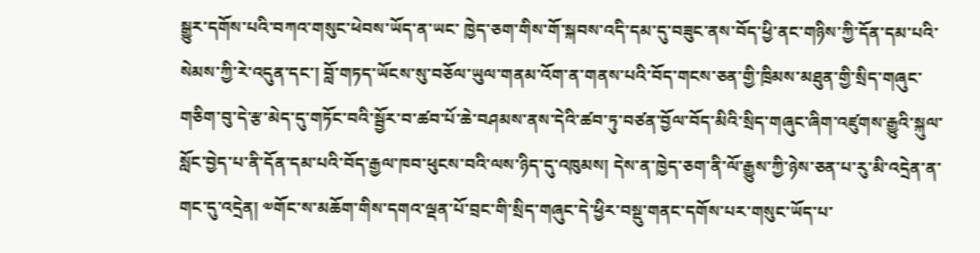སྒྱུར་དགོས་པའི་བཀའ་གསུང་ཕེབས་ཡོད་ན་ཡང་ ཁྱེད་ཅག་གིས་གོ་སྐབས་འདི་དམ་དུ་བཟུང་ནས་བོད་ཕྱི་ནང་གཉིས་ཀྱི་དོན་དམ་པའི་སེམས་ཀྱི་རེ་འདུན་དང་། བློ་གཏད་ཡོངས་སུ་བཅོལ་ཡུལ་གནམ་འོག་ན་གནས་པའི་བོད་གངས་ཅན་གྱི་ཁྲིམས་མཐུན་གྱི་སྲིད་གཞུང་གཅིག་བུ་དེ་རྩ་མེད་དུ་གཏོང་བའི་སྦྱོར་བ་ཚབ་པོ་ཆེ་བཤམས་ནས་དེའི་ཚབ་ཏུ་བཙན་བྱོལ་བོད་མིའི་སྲིད་གཞུང་ཞིག་འཛུགས་རྒྱུའི་སྐུལ་སློང་བྱེད་པ་ནི་དོན་དམ་པའི་བོད་རྒྱལ་ཁབ་ཕུངས་བའི་ལས་ཉིད་དུ་འཁུམས། དེས་ན་ཁྱེད་ཅག་ནི་ལོ་རྒྱུས་ཀྱི་ཉེས་ཅན་པ་རུ་མི་འདྲེན་ན་གང་དུ་འདྲེན། ༧གོང་ས་མཆོག་གིས་དགའ་ལྡན་པོ་བྲང་གི་སྲིད་གཞུང་དེ་ཕྱིར་བསྡུ་གནང་དགོས་པར་གསུང་ཡོད་པ་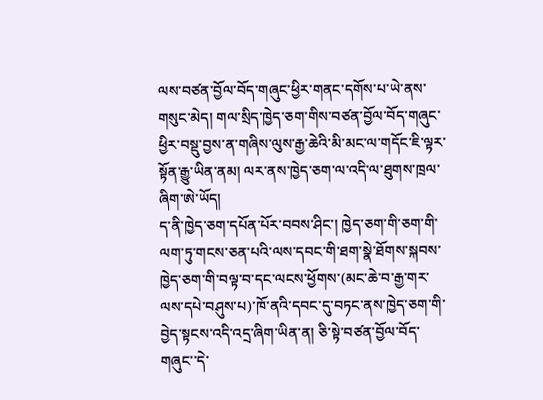ལས་བཙན་བྱོལ་བོད་གཞུང་ཕྱིར་གནང་དགོས་པ་ཡེ་ནས་གསུང་མེད། གལ་སྲིད་ཁྱེད་ཅག་གིས་བཙན་བྱོལ་བོད་གཞུང་ཕྱིར་བསྡུ་བྱས་ན་གཞིས་ལུས་རྒྱ་ཆེའི་མི་མང་ལ་གདོང་ཇི་ལྟར་སྟོན་རྒྱུ་ཡིན་ནམ། ལར་ནས་ཁྱེད་ཅག་ལ་འདི་ལ་ཐུགས་ཁྲལ་ཞིག་ཨེ་ཡོད།
ད་ནི་ཁྱེད་ཅག་དཔོན་པོར་བབས་ཤིང་། ཁྱེད་ཅག་གི་ཅག་གི་ལག་ཏུ་གངས་ཅན་པའི་ལས་དབང་གི་ཐག་སྣེ་ཐོགས་སྐབས་ཁྱེད་ཅག་གི་བལྟ་བ་དང་ལངས་ཕྱོགས་(མང་ཆེ་བ་རྒྱ་གར་ལས་དཔེ་བཤུས་པ)་ཁོ་ནའི་དབང་དུ་བཏང་ནས་ཁྱེད་ཅག་གི་བྱེད་སྟངས་འདི་འདྲ་ཞིག་ཡིན་ན། ཅི་སྟེ་བཙན་བྱོལ་བོད་གཞུང་་དེ་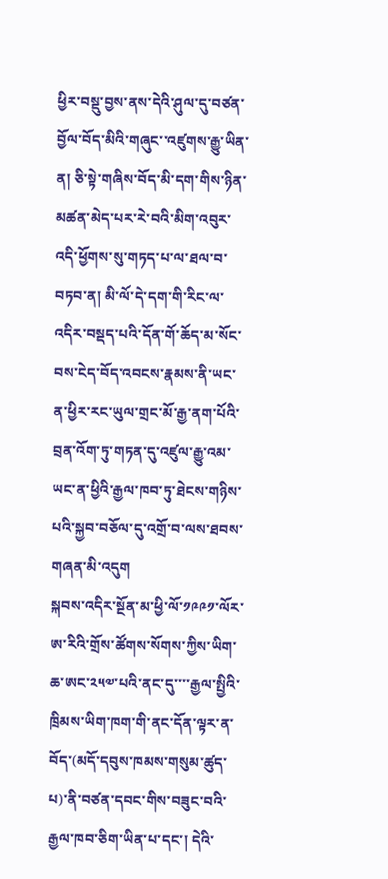ཕྱིར་བསྡུ་བྱས་ནས་དེའི་ཤུལ་དུ་བཙན་བྱོལ་བོད་མིའི་གཞུང་་འཛུགས་རྒྱུ་ཡིན་ན། ཅི་སྟེ་གཞིས་བོད་མི་དག་གིས་ཉིན་མཚན་མེད་པར་རེ་བའི་མིག་འབུར་འདི་ཕྱོགས་སུ་གཏད་པ་ལ་ཐལ་བ་བཏབ་ན། མི་ལོ་དེ་དག་གི་རིང་ལ་འདིར་བསྡད་པའི་དོན་གོ་ཆོད་མ་སོང་བས་ངེད་བོད་འབངས་རྣམས་ནི་ཡང་ན་ཕྱིར་རང་ཡུལ་གྲང་མོ་རྒྱ་ནག་པོའི་བྲན་འོག་ཏུ་གཏན་དུ་འཛུལ་རྒྱུ་འམ་ཡང་ན་ཕྱིའི་རྒྱལ་ཁབ་ཏུ་ཐེངས་གཉིས་པའི་སྐྱབ་བཅོལ་དུ་འགྲོ་བ་ལས་ཐབས་གཞན་མི་འདུག
སྐབས་འདིར་སྔོན་མ་ཕྱི་ལོ་༡༩༩༡་ལོར་ཨ་རིའི་གྲོས་ཚོགས་སོགས་ཀྱིས་ཡིག་ཆ་ཨང་༢༥༧་པའི་ནང་དུ་་་་རྒྱལ་སྤྱིའི་ཁྲིམས་ཡིག་ཁག་གི་ནང་དོན་ལྟར་ན་བོད་(མདོ་དབུས་ཁམས་གསུམ་ཚུད་པ)་ནི་བཙན་དབང་གིས་བཟུང་བའི་རྒྱལ་ཁབ་ཅིག་ཡིན་པ་དང་། དེའི་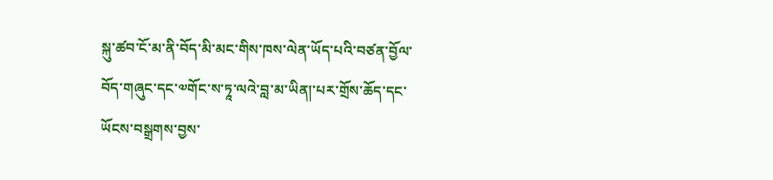སྐུ་ཚབ་ངོ་མ་ནི་བོད་མི་མང་གིས་ཁས་ལེན་ཡོད་པའི་བཙན་བྱོལ་བོད་གཞུང་དང་༧གོང་ས་ཏཱ་ལའེ་བླ་མ་ཡིན།་པར་གྲོས་ཆོད་དང་ཡོངས་བསྒྲགས་བྱས་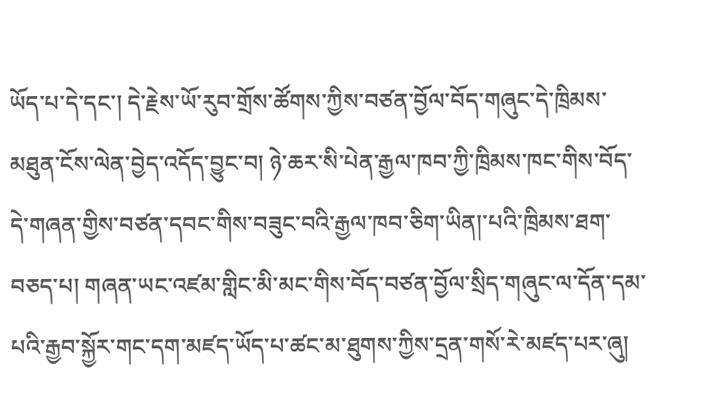ཡོད་པ་དེ་དང་། དེ་རྗེས་ཡོ་རུབ་གྲོས་ཚོགས་ཀྱིས་བཙན་བྱོལ་བོད་གཞུང་དེ་ཁྲིམས་མཐུན་ངོས་ལེན་བྱེད་འདོད་བྱུང་བ། ཉེ་ཆར་སི་པེན་རྒྱལ་ཁབ་ཀྱི་ཁྲིམས་ཁང་གིས་བོད་དེ་གཞན་གྱིས་བཙན་དབང་གིས་བཟུང་བའི་རྒྱལ་ཁབ་ཅིག་ཡིན།་པའི་ཁྲིམས་ཐག་བཅད་པ། གཞན་ཡང་འཛམ་གླིང་མི་མང་གིས་བོད་བཙན་བྱོལ་སྲིད་གཞུང་ལ་དོན་དམ་པའི་རྒྱབ་སྐྱོར་གང་དག་མཛད་ཡོད་པ་ཚང་མ་ཐུགས་ཀྱིས་དྲན་གསོ་རེ་མཛད་པར་ཞུ།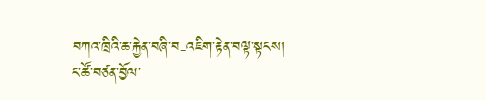བཀའ་ཁྲིའི་ཆ་རྐྱེན་བཞི་བ-འཇིག་རྟེན་བལྟ་སྟངས།
ང་ཚོ་བཙན་བྱོལ་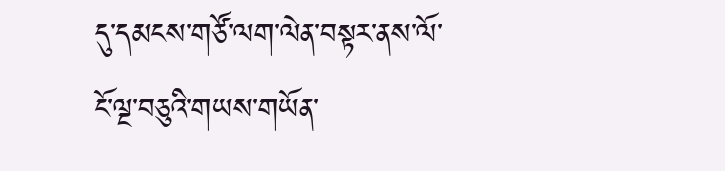དུ་དམངས་གཙོ་ལག་ལེན་བསྟར་ནས་ལོ་ངོ་ལྔ་བཅུའི་གཡས་གཡོན་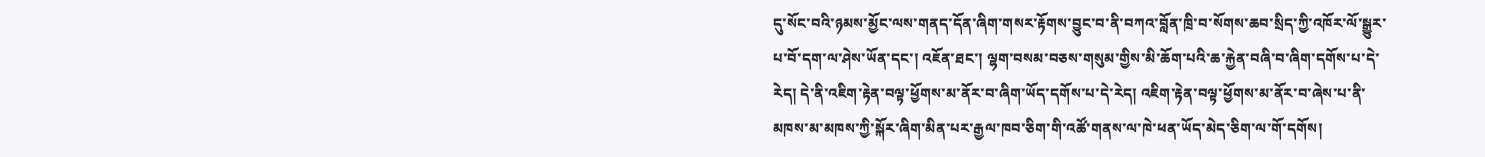དུ་སོང་བའི་ཉམས་མྱོང་ལས་གནད་དོན་ཞིག་གསར་རྟོགས་བྱུང་བ་ནི་བཀའ་བློན་ཁྲི་བ་སོགས་ཆབ་སྲིད་ཀྱི་འཁོར་ལོ་སྒྱུར་པ་བོ་དག་ལ་ཤེས་ཡོན་དང་། འཇོན་ཐང་། ལྷག་བསམ་བཅས་གསུམ་གྱིས་མི་ཆོག་པའི་ཆ་རྐྱེན་བཞི་བ་ཞིག་དགོས་པ་དེ་རེད། དེ་ནི་འཇིག་རྟེན་བལྟ་ཕྱོགས་མ་ནོར་བ་ཞིག་ཡོད་དགོས་པ་དེ་རེད། འཇིག་རྟེན་བལྟ་ཕྱོགས་མ་ནོར་བ་ཞེས་པ་ནི་མཁས་མ་མཁས་ཀྱི་སྐོར་ཞིག་མིན་པར་རྒྱལ་ཁབ་ཅིག་གི་འཚོ་གནས་ལ་ཁེ་ཕན་ཡོད་མེད་ཅིག་ལ་གོ་དགོས།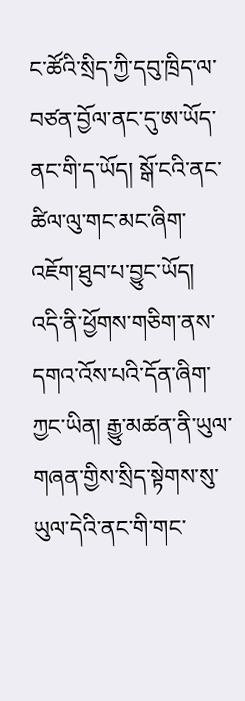ང་ཚོའི་སྲིད་ཀྱི་དབུ་ཁྲིད་ལ་བཙན་བྱོལ་ནང་དུ་ཨ་ཡོད་ནང་གི་ད་ཡོད། སྒོ་ངའི་ནང་ཚིལ་ལུ་གང་མང་ཞིག་འཇོག་ཐུབ་པ་བྱུང་ཡོད། འདི་ནི་ཕྱོགས་གཅིག་ནས་དགའ་འོས་པའི་དོན་ཞིག་ཀྱང་ཡིན། རྒྱུ་མཚན་ནི་ཡུལ་གཞན་གྱིས་སྲིད་སྟེགས་སུ་ཡུལ་དེའི་ནང་གི་གང་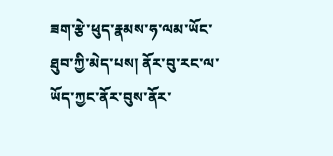ཟག་རྩེ་ཕུད་རྣམས་ཧ་ལམ་ཡོང་ཐུབ་ཀྱི་མེད་པས། ནོར་བུ་རང་ལ་ཡོད་ཀྱང་ནོར་བུས་ནོར་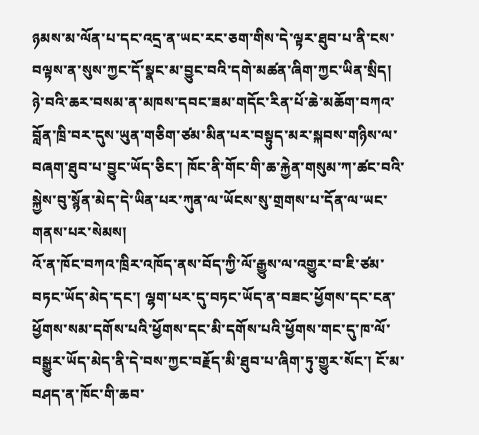ཉམས་མ་ལོན་པ་དང་འདྲ་ན་ཡང་རང་ཅག་གིས་དེ་ལྟར་ཐུབ་པ་ནི་ངས་བལྟས་ན་སུས་ཀྱང་དོ་སྣང་མ་བྱུང་བའི་དགེ་མཚན་ཞིག་ཀྱང་ཡིན་སྲིད།
ཉེ་བའི་ཆར་བསམ་ན་མཁས་དབང་ཟམ་གདོང་རིན་པོ་ཆེ་མཆོག་བཀའ་བློན་ཁྲི་བར་དུས་ཡུན་གཅིག་ཙམ་མིན་པར་བསྟུད་མར་སྐབས་གཉིས་ལ་བཞག་ཐུབ་པ་བྱུང་ཡོད་ཅིང་། ཁོང་ནི་གོང་གི་ཆ་རྐྱེན་གསུམ་ཀ་ཚང་བའི་སྐྱེས་བུ་སྙོན་མེད་དེ་ཡིན་པར་ཀུན་ལ་ཡོངས་སུ་གྲགས་པ་དོན་ལ་ཡང་གནས་པར་སེམས།
འོ་ན་ཁོང་བཀའ་ཁྲིར་འཁོད་ནས་བོད་ཀྱི་ལོ་རྒྱུས་ལ་འགྱུར་བ་ཇི་ཙམ་བཏང་ཡོད་མེད་དང་། ལྷག་པར་དུ་བཏང་ཡོད་ན་བཟང་ཕྱོགས་དང་ངན་ཕྱོགས་སམ་དགོས་པའི་ཕྱོགས་དང་མི་དགོས་པའི་ཕྱོགས་གང་དུ་ཁ་ལོ་བསྒྱུར་ཡོད་མེད་ནི་དེ་བས་ཀྱང་བརྗོད་མི་ཐུབ་པ་ཞིག་ཏུ་གྱུར་སོང་། ངོ་མ་བཤད་ན་ཁོང་གི་ཆབ་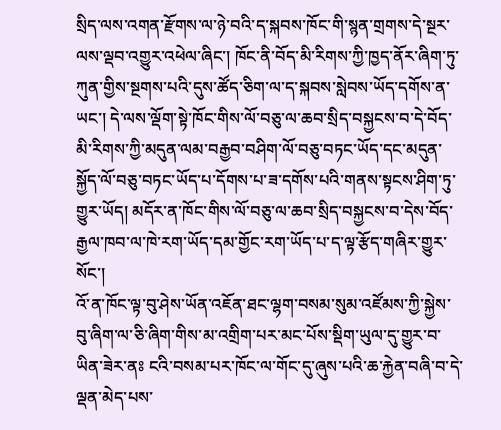སྲིད་ལས་འགན་རྫོགས་ལ་ཉེ་བའི་ད་སྐབས་ཁོང་གི་སྙན་གྲགས་དེ་སྔར་ལས་ལྡབ་འགྱུར་འཕེལ་ཞིང་། ཁོང་ནི་བོད་མི་རིགས་ཀྱི་ཁྱད་ནོར་ཞིག་ཏུ་ཀུན་གྱིས་སྔགས་པའི་དུས་ཚོད་ཅིག་ལ་ད་སྐབས་སླེབས་ཡོད་དགོས་ན་ཡང་། དེ་ལས་ལྡོག་སྟེ་ཁོང་གིས་ལོ་བཅུ་ལ་ཆབ་སྲིད་བསྐྱངས་བ་དེ་བོད་མི་རིགས་ཀྱི་མདུན་ལམ་བརྒྱབ་བཤིག་ལོ་བཅུ་བཏང་ཡོད་དང་མདུན་སྐྱོད་ལོ་བཅུ་བཏང་ཡོད་པ་དོགས་པ་ཟ་དགོས་པའི་གནས་སྟངས་ཤིག་ཏུ་གྱུར་ཡོད། མདོར་ན་ཁོང་གིས་ལོ་བཅུ་ལ་ཆབ་སྲིད་བསྐྱངས་བ་དེས་བོད་རྒྱལ་ཁབ་ལ་ཁེ་རག་ཡོད་དམ་གྱོང་རག་ཡོད་པ་ད་ལྟ་རྩོད་གཞིར་གྱུར་སོང་།
འོ་ན་ཁོང་ལྟ་བུ་ཤེས་ཡོན་འཇོན་ཐང་ལྷག་བསམ་སུམ་འཛོམས་ཀྱི་སྐྱེས་བུ་ཞིག་ལ་ཅི་ཞིག་གིས་མ་འགྲིག་པར་མང་པོས་སྡིག་ཡུལ་དུ་གྱུར་བ་ཡིན་ཟེར་ནཿ ངའི་བསམ་པར་ཁོང་ལ་གོང་དུ་ཞུས་པའི་ཆ་རྐྱེན་བཞི་བ་དེ་ལྡན་མེད་པས་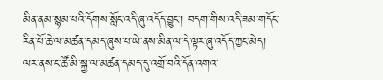མིན་ནམ་སྙམ་པའི་དོགས་སློང་འདི་ཞུ་འདོད་བྱུང་། བདག་གིས་འདི་ཟམ་གདོང་རིན་པོ་ཆེ་ལ་མཚན་དམད་ཞུས་པ་ཡེ་ནས་མིན་ལ་དེ་ལྟར་ཞུ་འདོད་ཀྱང་མེད། ལར་ནས་ང་ཚོ་མི་སྐྱ་ལ་མཚན་དམད་དུ་འགྲོ་བའི་དོན་འགའ་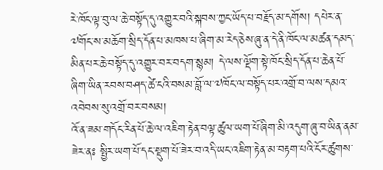རེ་ཁོང་ལྟ་བུ་ལ་ཆེ་བསྟོད་དུ་འགྱུར་བའི་སྐབས་ཀྱང་ཡོད་པ་བརྗོད་མ་དགོས། དཔེར་ན་༧གོང་ས་མཆོག་སྲིད་དོན་པ་མཁས་པ་ཞིག་མ་རེད་ཅེས་ཞུ་ན་དེ་ནི་ཁོང་ལ་མཚན་དམད་མིན་པར་ཆེ་བསྟོད་དུ་འགྱུར་བར་བདག་སྙམ། དེ་ལས་ལྡོག་སྟེ་ཁོང་སྲིད་དོན་པ་ཆེན་པོ་ཞིག་ཡིན་རབས་བཤད་ཚེ་ངའི་བསམ་བློ་ལ་༧ཁོང་ལ་བསྟོད་པར་འགྲོ་བ་ལས་དམའ་འབེབས་སུ་འགྲོ་བར་བསམ།
འོ་ན་ཟམ་གདོང་རིན་པོ་ཆེ་ལ་འཇིག་རྟེན་བལྟ་ཚུལ་ཡག་པོ་ཞིག་མི་འདུག་ཞུ་བ་ཡིན་ནམ་ཟེར་ནཿ སྤྱིར་ཡག་པོ་དང་སྡུག་པོ་ཟེར་བ་འདི་ཡང་འཇིག་རྟེན་མ་བརྟག་པའི་ངོར་ཚུགས་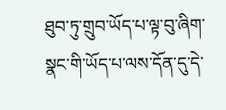ཐུབ་ཏུ་གྲུབ་ཡོད་པ་ལྟ་བུ་ཞིག་སྣང་གི་ཡོད་པ་ལས་དོན་དུ་དེ་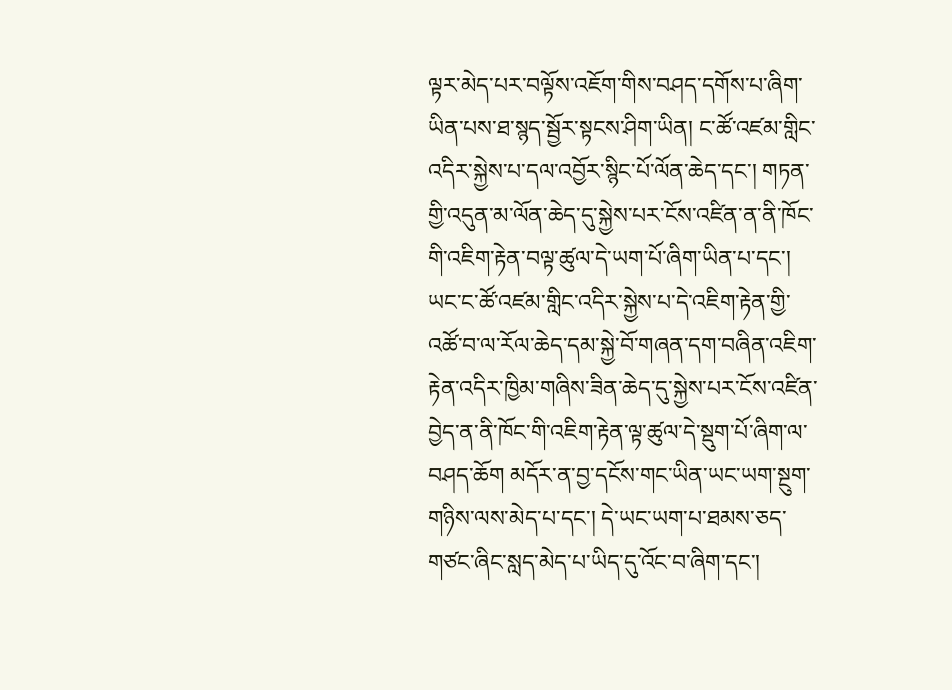ལྟར་མེད་པར་བལྟོས་འཇོག་གིས་བཤད་དགོས་པ་ཞིག་ཡིན་པས་ཐ་སྙད་སྦྱོར་སྟངས་ཤིག་ཡིན། ང་ཚོ་འཛམ་གླིང་འདིར་སྐྱེས་པ་དལ་འབྱོར་སྙིང་པོ་ལོན་ཆེད་དང་། གཏན་གྱི་འདུན་མ་ལོན་ཆེད་དུ་སྐྱེས་པར་ངོས་འཛིན་ན་ནི་ཁོང་གི་འཇིག་རྟེན་བལྟ་ཚུལ་དེ་ཡག་པོ་ཞིག་ཡིན་པ་དང་། ཡང་ང་ཚོ་འཛམ་གླིང་འདིར་སྐྱེས་པ་དེ་འཇིག་རྟེན་གྱི་འཚོ་བ་ལ་རོལ་ཆེད་དམ་སྐྱེ་བོ་གཞན་དག་བཞིན་འཇིག་རྟེན་འདིར་ཁྱིམ་གཞིས་ཟིན་ཆེད་དུ་སྐྱེས་པར་ངོས་འཛིན་བྱེད་ན་ནི་ཁོང་གི་འཇིག་རྟེན་ལྟ་ཚུལ་དེ་སྡུག་པོ་ཞིག་ལ་བཤད་ཆོག མདོར་ན་བྱ་དངོས་གང་ཡིན་ཡང་ཡག་སྔུག་གཉིས་ལས་མེད་པ་དང་། དེ་ཡང་ཡག་པ་ཐམས་ཅད་གཙང་ཞིང་སླད་མེད་པ་ཡིད་དུ་འོང་བ་ཞིག་དང་།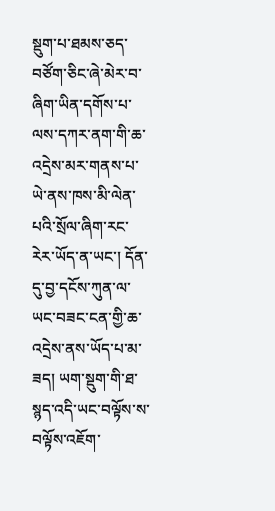སྡུག་པ་ཐམས་ཅད་བཙོག་ཅིང་ཞེ་མེར་བ་ཞིག་ཡིན་དགོས་པ་ལས་དཀར་ནག་གི་ཆ་འདྲེས་མར་གནས་པ་ཡེ་ནས་ཁས་མི་ལེན་པའི་སྲོལ་ཞིག་རང་རེར་ཡོད་ན་ཡང་། དོན་དུ་བྱ་དངོས་ཀུན་ལ་ཡང་བཟང་ངན་གྱི་ཆ་འདྲེས་ནས་ཡོད་པ་མ་ཟད། ཡག་སྡུག་གི་ཐ་སྙད་འདི་ཡང་བལྟོས་ས་བལྟོས་འཇོག་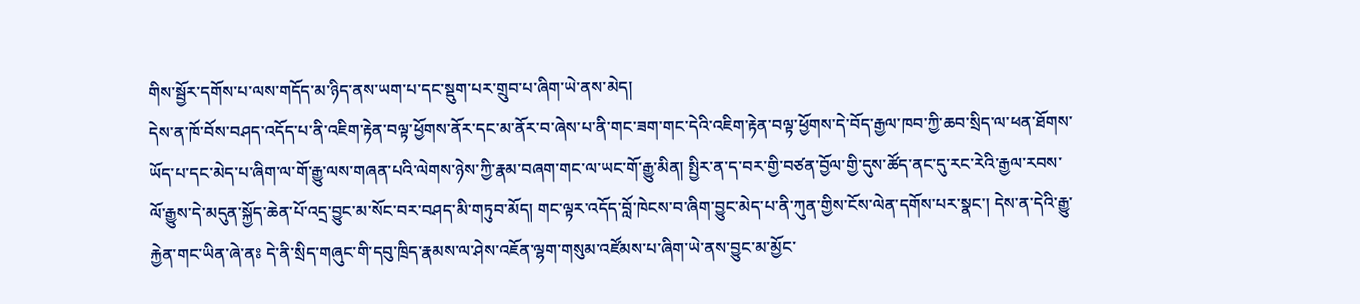གིས་སྦྱོར་དགོས་པ་ལས་གདོད་མ་ཉིད་ནས་ཡག་པ་དང་སྡུག་པར་གྲུབ་པ་ཞིག་ཡེ་ནས་མེད།
དེས་ན་ཁོ་བོས་བཤད་འདོད་པ་ནི་འཇིག་རྟེན་བལྟ་ཕྱོགས་ནོར་དང་མ་ནོར་བ་ཞེས་པ་ནི་གང་ཟག་གང་དེའི་འཇིག་རྟེན་བལྟ་ཕྱོགས་དེ་བོད་རྒྱལ་ཁབ་ཀྱི་ཆབ་སྲིད་ལ་ཕན་ཐོགས་ཡོད་པ་དང་མེད་པ་ཞིག་ལ་གོ་རྒྱུ་ལས་གཞན་པའི་ལེགས་ཉེས་ཀྱི་རྣམ་བཞག་གང་ལ་ཡང་གོ་རྒྱུ་མིན། སྤྱིར་ན་ད་བར་གྱི་བཙན་བྱོལ་གྱི་དུས་ཚོད་ནང་དུ་རང་རེའི་རྒྱལ་རབས་ལོ་རྒྱུས་དེ་མདུན་སྐྱོད་ཆེན་པོ་འདྲ་བྱུང་མ་སོང་བར་བཤད་མི་གཏུབ་མོད། གང་ལྟར་འདོད་བློ་ཁེངས་བ་ཞིག་བྱུང་མེད་པ་ནི་ཀུན་གྱིས་ངོས་ལེན་དགོས་པར་སྣང་། དེས་ན་དེའི་རྒྱུ་རྐྱེན་གང་ཡིན་ཞེ་ནཿ དེ་ནི་སྲིད་གཞུང་གི་དབུ་ཁྲིད་རྣམས་ལ་ཤེས་འཇོན་ལྷག་གསུམ་འཛོམས་པ་ཞིག་ཡེ་ནས་བྱུང་མ་མྱོང་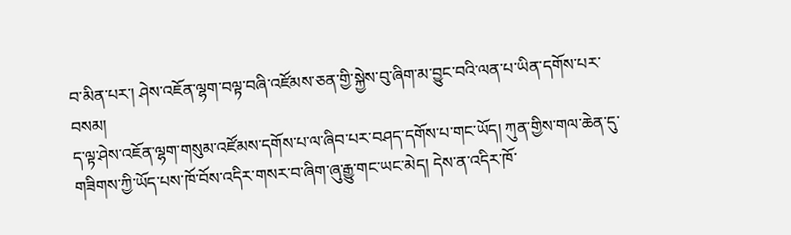བ་མིན་པར་། ཤེས་འཇོན་ལྷག་བལྟ་བཞི་འཛོམས་ཅན་གྱི་སྐྱེས་བུ་ཞིག་མ་བྱུང་བའི་ལན་པ་ཡིན་དགོས་པར་བསམ།
ད་ལྟ་ཤེས་འཇོན་ལྷག་གསུམ་འཛོམས་དགོས་པ་ལ་ཞིབ་པར་བཤད་དགོས་པ་གང་ཡོད། ཀུན་གྱིས་གལ་ཆེན་དུ་གཟིགས་ཀྱི་ཡོད་པས་ཁོ་བོས་འདིར་གསར་བ་ཞིག་ཞུ་རྒྱུ་གང་ཡང་མེད། དེས་ན་འདིར་ཁོ་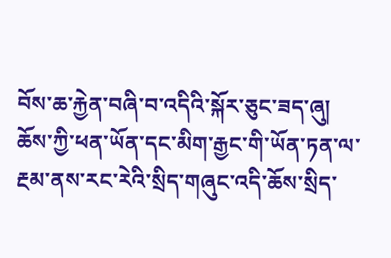བོས་ཆ་རྐྱེན་བཞི་བ་འདིའི་སྐོར་ཅུང་ཟད་ཞུ།
ཆོས་ཀྱི་ཕན་ཡོན་དང་མིག་རྒྱང་གི་ཡོན་ཏན་ལ་རྔམ་ནས་རང་རེའི་སྲིད་གཞུང་འདི་ཆོས་སྲིད་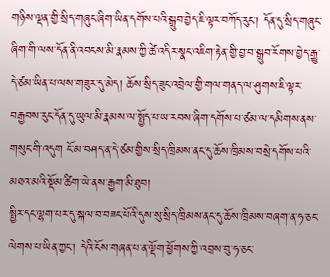གཉིས་ལྡན་གྱི་སྲིད་གཞུང་ཞིག་ཡིན་དགོས་པའི་སྒྲུབ་བྱེད་ཇི་ལྟར་བཀོད་རུང་། དོན་དུ་སྲིད་གཞུང་ཞིག་གི་ལས་དོན་ནི་འབངས་མི་རྣམས་ཀྱི་ཚེ་འདིར་སྣང་འཇིག་རྟེན་གྱི་བྱ་བ་སྒྲུབ་རོགས་བྱེད་རྒྱུ་དེ་ཙམ་ཡིན་པ་ལས་གཟུར་དུ་མེད། ཆོས་སྲིད་ཟུང་འབྲེལ་གྱི་གལ་གནད་ལ་ཤུགས་ཇི་ལྟར་བརྒྱབས་རུང་དོན་དུ་ཡུལ་མི་རྣམས་ལ་སྤྱོད་པ་ཡ་རབས་ཞིག་དགོས་པ་ཙམ་ལ་དམིགས་ནས་གསུང་གི་འདུག ངོ་མ་བཤད་ན་དེ་ཙམ་གྱིས་སྲིད་ཁྲིམས་ནང་དུ་ཆོས་ཁྲིམས་བསྲེ་དགོས་པའི་མཐའ་མའི་སྡོམ་ཚིག་ཡེ་ནས་རྒྱག་མི་ཐུབ།
སྤྱིར་དང་ལྷག་པར་དུ་སྐལ་བ་བཟང་པོའི་དུས་སུ་སྲིད་ཁྲིམས་ནང་དུ་ཆོས་ཁྲིམས་བཞག་ན་ཧ་ཅང་ལེགས་པ་ཡིན་ཀྱང་། དེའི་ངོས་གཞན་པ་ན་ལྡོག་ཕྱོགས་ཀྱི་འབྲས་བུ་ཧ་ཅང་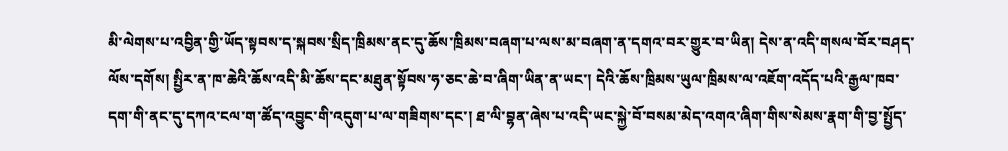མི་ལེགས་པ་འབྱིན་གྱི་ཡོད་སྟབས་ད་སྐབས་སྲིད་ཁྲིམས་ནང་དུ་ཆོས་ཁྲིམས་བཞག་པ་ལས་མ་བཞག་ན་དགའ་བར་གྱུར་བ་ཡིན། དེས་ན་འདི་གསལ་བོར་བཤད་ལོས་དགོས། སྤྱིར་ན་ཁ་ཆེའི་ཆོས་འདི་མི་ཆོས་དང་མཐུན་སྟོབས་ཧ་ཅང་ཆེ་བ་ཞིག་ཡིན་ན་ཡང་། དེའི་ཆོས་ཁྲིམས་ཡུལ་ཁྲིམས་ལ་འཇོག་འདོད་པའི་རྒྱལ་ཁབ་དག་གི་ནང་དུ་དཀའ་ངལ་ག་ཚོད་འབྱུང་གི་འདུག་པ་ལ་གཟིགས་དང་། ཐ་ལི་བྷན་ཞེས་པ་འདི་ཡང་སྐྱེ་བོ་བསམ་མེད་འགའ་ཞིག་གིས་སེམས་རྣག་གི་བྱ་སྤྱོད་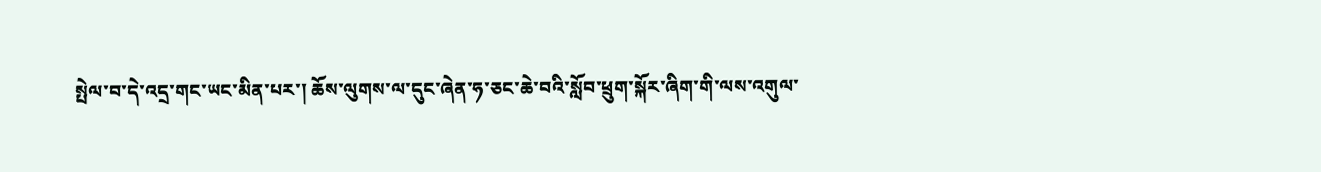སྤེལ་བ་དེ་འདྲ་གང་ཡང་མིན་པར་། ཆོས་ལུགས་ལ་དུང་ཞེན་ཧ་ཅང་ཆེ་བའི་སློབ་ཕྲུག་སྐོར་ཞིག་གི་ལས་འགུལ་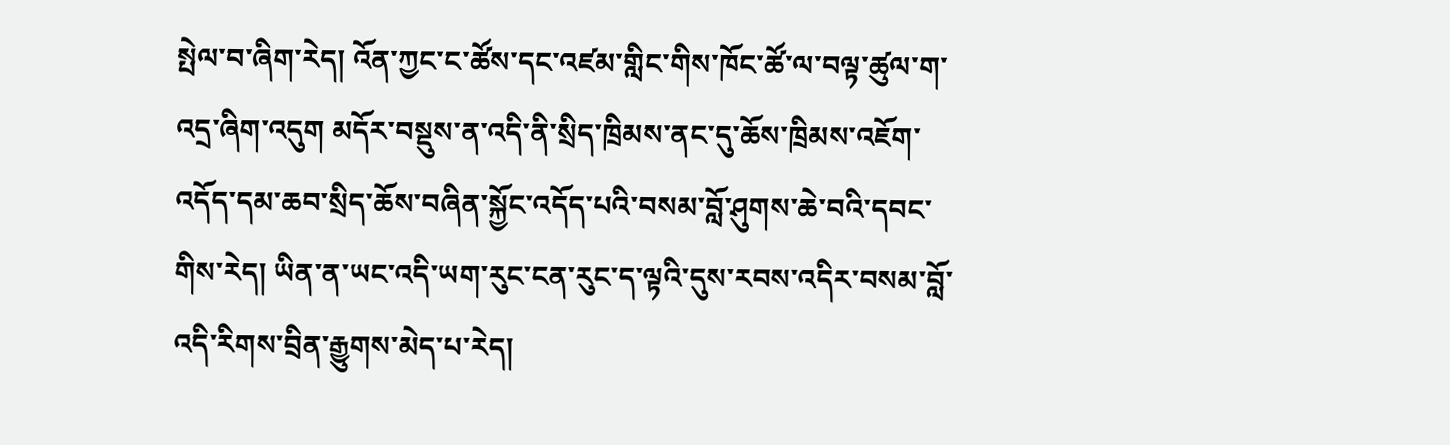སྤེལ་བ་ཞིག་རེད། འོན་ཀྱང་ང་ཚོས་དང་འཛམ་གླིང་གིས་ཁོང་ཚོ་ལ་བལྟ་ཚུལ་ག་འདྲ་ཞིག་འདུག མདོར་བསྡུས་ན་འདི་ནི་སྲིད་ཁྲིམས་ནང་དུ་ཆོས་ཁྲིམས་འཇོག་འདོད་དམ་ཆབ་སྲིད་ཆོས་བཞིན་སྐྱོང་འདོད་པའི་བསམ་བློ་ཤུགས་ཆེ་བའི་དབང་གིས་རེད། ཡིན་ན་ཡང་འདི་ཡག་རུང་ངན་རུང་ད་ལྟའི་དུས་རབས་འདིར་བསམ་བློ་འདི་རིགས་བྲིན་རྒྱུགས་མེད་པ་རེད།